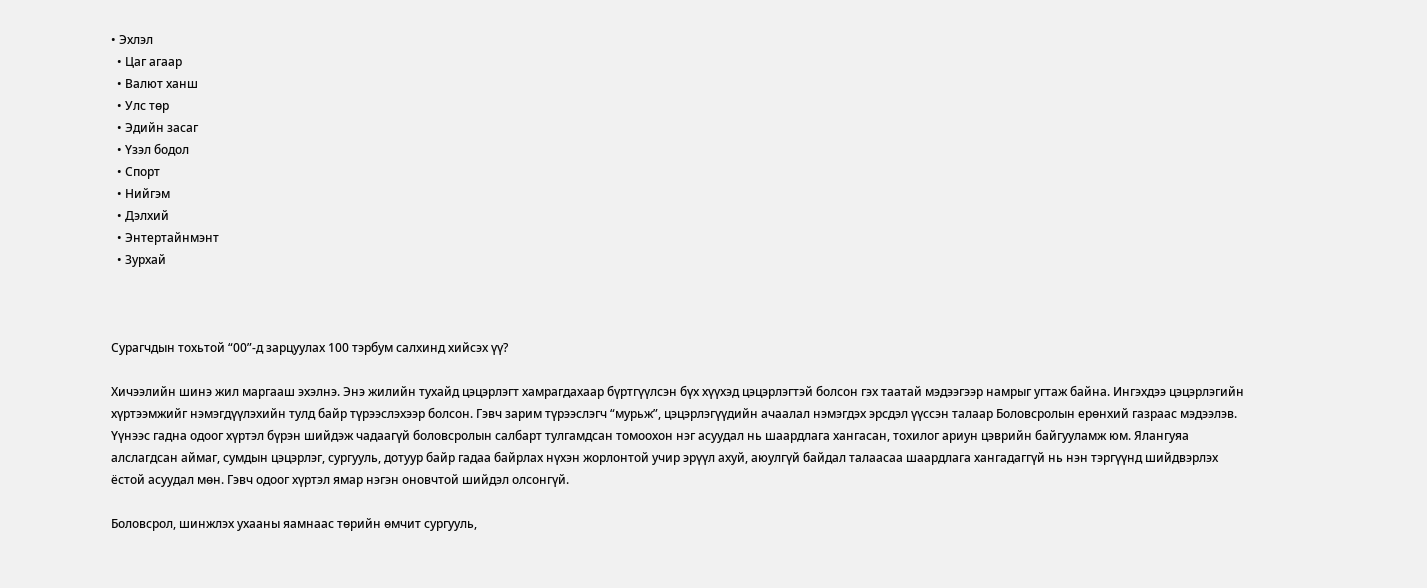• Эхлэл
  • Цаг агаар
  • Валют ханш
  • Улс төр
  • Эдийн засаг
  • Үзэл бодол
  • Спорт
  • Нийгэм
  • Дэлхий
  • Энтертайнмэнт
  • Зурхай



Сурагчдын тохьтой “00”-д зарцуулах 100 тэрбум салхинд хийсэх үү?

Хичээлийн шинэ жил маргааш эхэлнэ. Энэ жилийн тухайд цэцэрлэгт хамрагдахаар бүртгүүлсэн бүх хүүхэд цэцэрлэгтэй болсон гэх таатай мэдээгээр намрыг угтаж байна. Ингэхдээ цэцэрлэгийн хүртээмжийг нэмэгдүүлэхийн тулд байр түрээслэхээр болсон. Гэвч зарим түрээслэгч “мурьж”, цэцэрлэгүүдийн ачаалал нэмэгдэх эрсдэл үүссэн талаар Боловсролын ерөнхий газраас мэдээлэв. Үүнээс гадна одоог хүртэл бүрэн шийдэж чадаагүй боловсролын салбарт тулгамдсан томоохон нэг асуудал нь шаардлага хангасан, тохилог ариун цэврийн байгууламж юм. Ялангуяа алслагдсан аймаг, сумдын цэцэрлэг, сургууль, дотуур байр гадаа байрлах нүхэн жорлонтой учир эрүүл ахуй, аюулгүй байдал талаасаа шаардлага хангадаггүй нь нэн тэргүүнд шийдвэрлэх ёстой асуудал мөн. Гэвч одоог хүртэл ямар нэгэн оновчтой шийдэл олсонгүй.

Боловсрол, шинжлэх ухааны яамнаас төрийн өмчит сургууль,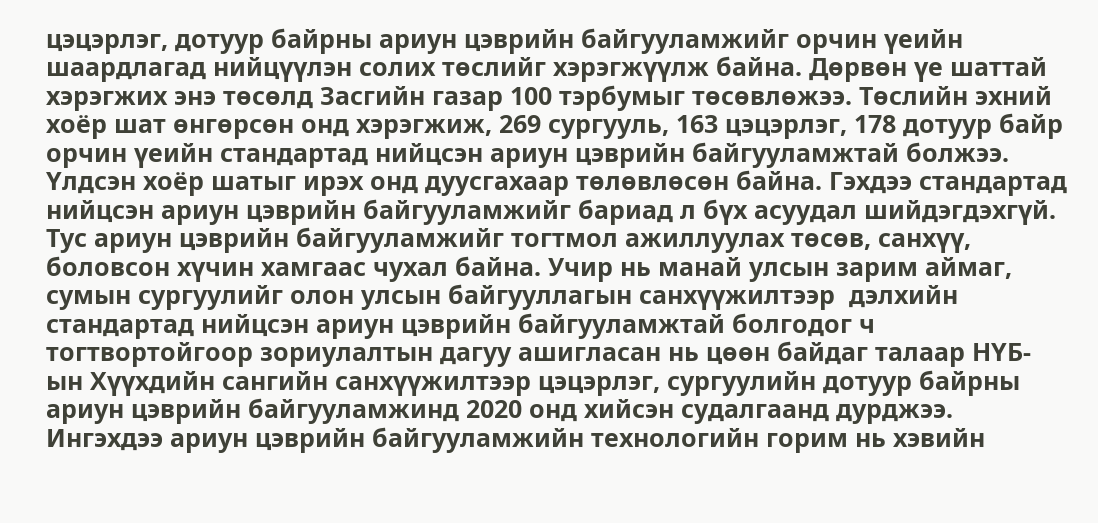цэцэрлэг, дотуур байрны ариун цэврийн байгууламжийг орчин үеийн шаардлагад нийцүүлэн солих төслийг хэрэгжүүлж байна. Дөрвөн үе шаттай хэрэгжих энэ төсөлд Засгийн газар 100 тэрбумыг төсөвлөжээ. Төслийн эхний хоёр шат өнгөрсөн онд хэрэгжиж, 269 сургууль, 163 цэцэрлэг, 178 дотуур байр орчин үеийн стандартад нийцсэн ариун цэврийн байгууламжтай болжээ. Үлдсэн хоёр шатыг ирэх онд дуусгахаар төлөвлөсөн байна. Гэхдээ стандартад нийцсэн ариун цэврийн байгууламжийг бариад л бүх асуудал шийдэгдэхгүй. Тус ариун цэврийн байгууламжийг тогтмол ажиллуулах төсөв, санхүү, боловсон хүчин хамгаас чухал байна. Учир нь манай улсын зарим аймаг, сумын сургуулийг олон улсын байгууллагын санхүүжилтээр  дэлхийн стандартад нийцсэн ариун цэврийн байгууламжтай болгодог ч тогтвортойгоор зориулалтын дагуу ашигласан нь цөөн байдаг талаар НҮБ-ын Хүүхдийн сангийн санхүүжилтээр цэцэрлэг, сургуулийн дотуур байрны ариун цэврийн байгууламжинд 2020 онд хийсэн судалгаанд дурджээ. Ингэхдээ ариун цэврийн байгууламжийн технологийн горим нь хэвийн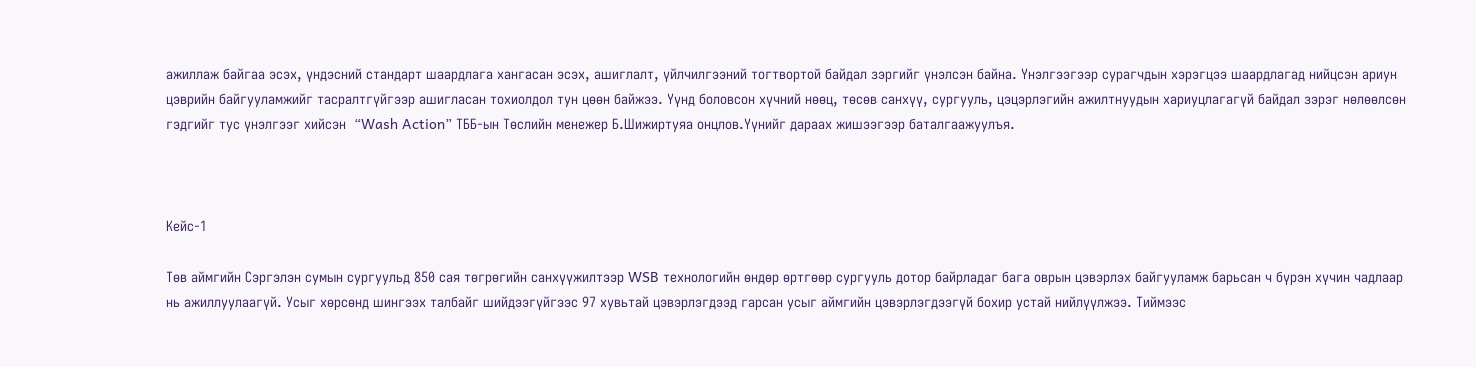ажиллаж байгаа эсэх, үндэсний стандарт шаардлага хангасан эсэх, ашиглалт, үйлчилгээний тогтвортой байдал зэргийг үнэлсэн байна. Үнэлгээгээр сурагчдын хэрэгцээ шаардлагад нийцсэн ариун цэврийн байгууламжийг тасралтгүйгээр ашигласан тохиолдол тун цөөн байжээ. Үүнд боловсон хүчний нөөц, төсөв санхүү, сургууль, цэцэрлэгийн ажилтнуудын хариуцлагагүй байдал зэрэг нөлөөлсөн гэдгийг тус үнэлгээг хийсэн  “Wash Action” ТББ-ын Төслийн менежер Б.Шижиртуяа онцлов.Үүнийг дараах жишээгээр баталгаажуулъя.



Кейс-1

Төв аймгийн Сэргэлэн сумын сургуульд 850 сая төгрөгийн санхүүжилтээр WSB технологийн өндөр өртгөөр сургууль дотор байрладаг бага оврын цэвэрлэх байгууламж барьсан ч бүрэн хүчин чадлаар нь ажиллуулаагүй. Усыг хөрсөнд шингээх талбайг шийдээгүйгээс 97 хувьтай цэвэрлэгдээд гарсан усыг аймгийн цэвэрлэгдээгүй бохир устай нийлүүлжээ. Тиймээс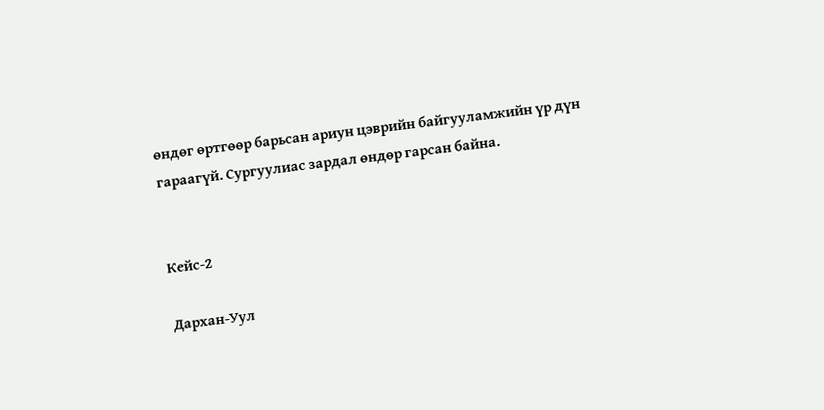өндөг өртгөөр барьсан ариун цэврийн байгууламжийн үр дүн гараагүй. Сургуулиас зардал өндөр гарсан байна.


Кейс-2

Дархан-Уул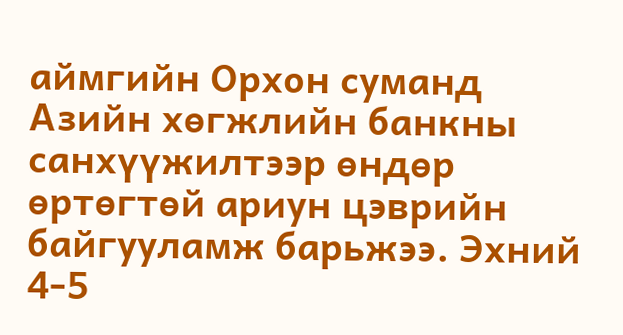аймгийн Орхон суманд Азийн хөгжлийн банкны санхүүжилтээр өндөр өртөгтөй ариун цэврийн байгууламж барьжээ. Эхний 4-5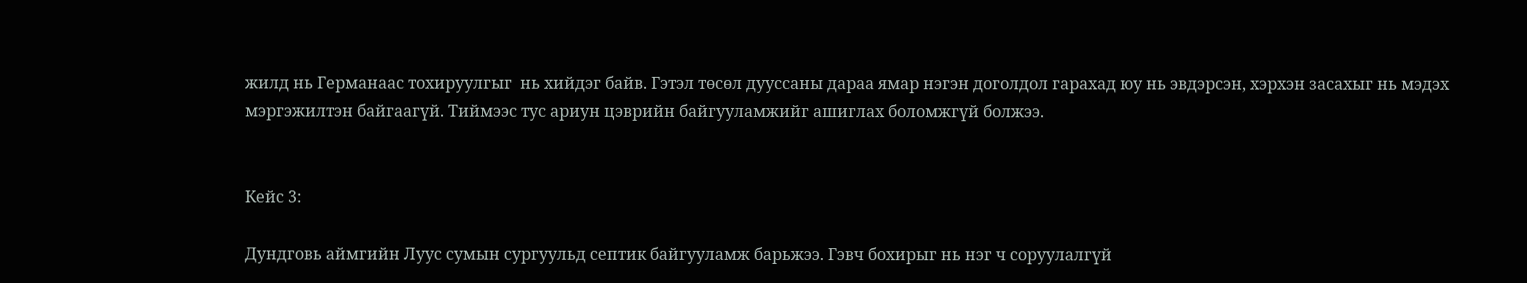жилд нь Германаас тохируулгыг  нь хийдэг байв. Гэтэл төсөл дууссаны дараа ямар нэгэн доголдол гарахад юу нь эвдэрсэн, хэрхэн засахыг нь мэдэх мэргэжилтэн байгаагүй. Тиймээс тус ариун цэврийн байгууламжийг ашиглах боломжгүй болжээ.


Кейс 3:

Дундговь аймгийн Луус сумын сургуульд септик байгууламж барьжээ. Гэвч бохирыг нь нэг ч соруулалгүй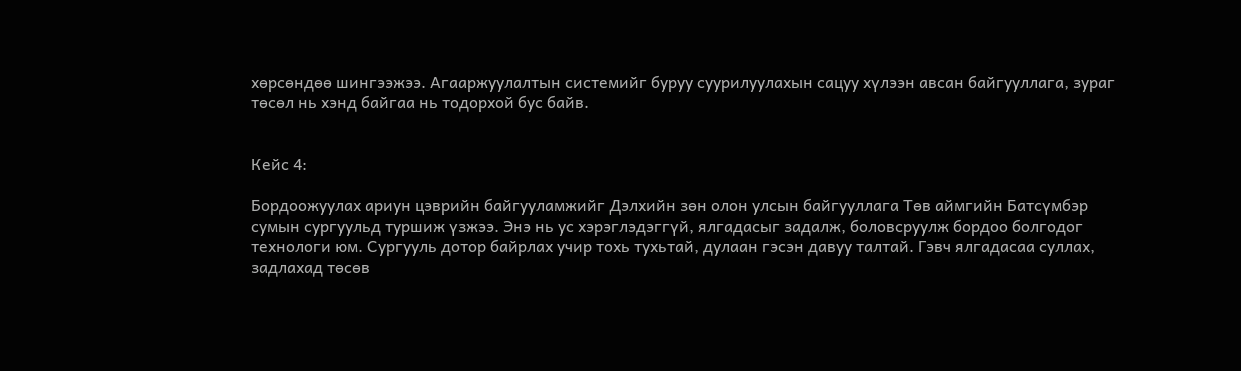хөрсөндөө шингээжээ. Агааржуулалтын системийг буруу суурилуулахын сацуу хүлээн авсан байгууллага, зураг төсөл нь хэнд байгаа нь тодорхой бус байв.


Кейс 4:

Бордоожуулах ариун цэврийн байгууламжийг Дэлхийн зөн олон улсын байгууллага Төв аймгийн Батсүмбэр сумын сургуульд туршиж үзжээ. Энэ нь ус хэрэглэдэггүй, ялгадасыг задалж, боловсруулж бордоо болгодог технологи юм. Сургууль дотор байрлах учир тохь тухьтай, дулаан гэсэн давуу талтай. Гэвч ялгадасаа суллах, задлахад төсөв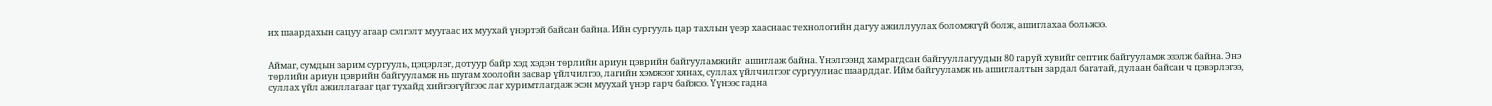их шаардахын сацуу агаар сэлгэлт муугаас их муухай үнэртэй байсан байна. Ийн сургууль цар тахлын үеэр хааснаас технологийн дагуу ажиллуулах боломжгүй болж, ашиглахаа больжээ.


Аймаг, сумдын зарим сургууль, цэцэрлэг, дотуур байр хэд хэдэн төрлийн ариун цэврийн байгууламжийг  ашиглаж байна. Үнэлгээнд хамрагдсан байгууллагуудын 80 гаруй хувийг септик байгууламж эзэлж байна. Энэ төрлийн ариун цэврийн байгууламж нь шугам хоолойн засвар үйлчилгээ, лагийн хэмжээг хянах, суллах үйлчилгээг сургуулиас шаарддаг. Ийм байгууламж нь ашиглалтын зардал багатай, дулаан байсан ч цэвэрлэгээ, суллах үйл ажиллагааг цаг тухайд хийгээгүйгээс лаг хуримтлагдаж эсэн муухай үнэр гарч байжээ. Үүнээс гадна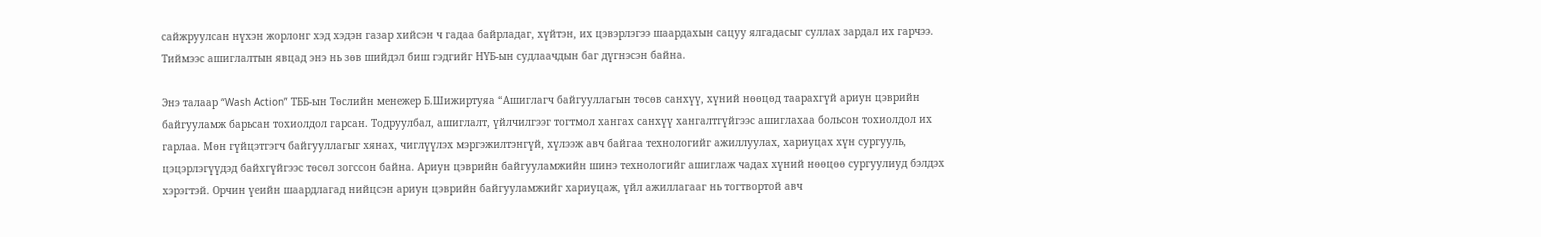сайжруулсан нүхэн жорлонг хэд хэдэн газар хийсэн ч гадаа байрладаг, хүйтэн, их цэвэрлэгээ шаардахын сацуу ялгадасыг суллах зардал их гарчээ.  Тиймээс ашиглалтын явцад энэ нь зөв шийдэл биш гэдгийг НҮБ-ын судлаачдын баг дүгнэсэн байна.

Энэ талаар “Wash Action” ТББ-ын Төслийн менежер Б.Шижиртуяа “Ашиглагч байгууллагын төсөв санхүү, хүний нөөцөд таарахгүй ариун цэврийн байгууламж барьсан тохиолдол гарсан. Тодруулбал, ашиглалт, үйлчилгээг тогтмол хангах санхүү хангалтгүйгээс ашиглахаа больсон тохиолдол их гарлаа. Мөн гүйцэтгэгч байгууллагыг хянах, чиглүүлэх мэргэжилтэнгүй, хүлээж авч байгаа технологийг ажиллуулах, хариуцах хүн сургууль, цэцэрлэгүүдэд байхгүйгээс төсөл зогссон байна. Ариун цэврийн байгууламжийн шинэ технологийг ашиглаж чадах хүний нөөцөө сургуулиуд бэлдэх хэрэгтэй. Орчин үеийн шаардлагад нийцсэн ариун цэврийн байгууламжийг хариуцаж, үйл ажиллагааг нь тогтвортой авч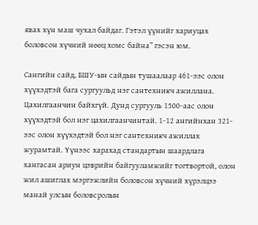явах хүн маш чухал байдаг. Гэтэл үүнийг хариуцах боловсон хүчний нөөц хомс байна” гэсэн юм.

Сангийн сайд, БШУ-ын сайдын тушаалаар 461-ээс олон хүүхэдтэй бага сургуульд нэг сантехникч ажиллана. Цахилгаанчин байхгүй. Дунд сургууль 1500-аас олон хүүхэдтэй бол нэг цахилгаанчинтай. 1-12 ангийнхан 321-ээс олон хүүхэдтэй бол нэг сантехникч ажиллах журамтай. Үүнээс харахад стандартын шаардлага хангасан ариун цэврийн байгууламжийг тогтвортой, олон жил ашиглах мэргэжлийн боловсон хүчний хүрэлцээ манай улсын боловсролын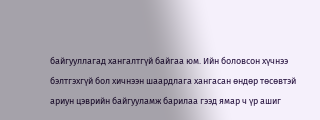байгууллагад хангалтгүй байгаа юм. Ийн боловсон хүчнээ бэлтгэхгүй бол хичнээн шаардлага хангасан өндөр төсөвтэй ариун цэврийн байгууламж барилаа гээд ямар ч үр ашиг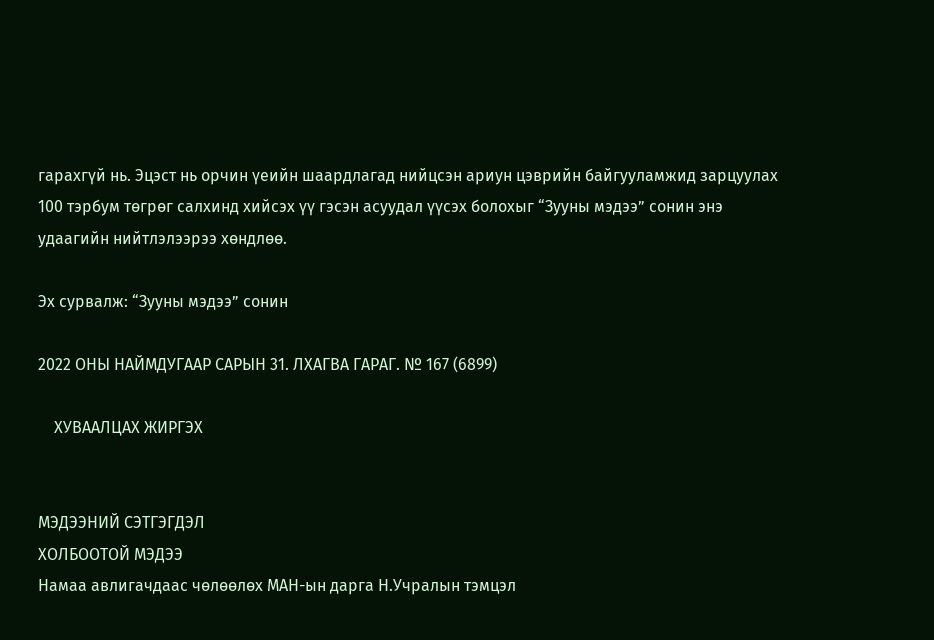гарахгүй нь. Эцэст нь орчин үеийн шаардлагад нийцсэн ариун цэврийн байгууламжид зарцуулах 100 тэрбум төгрөг салхинд хийсэх үү гэсэн асуудал үүсэх болохыг “Зууны мэдээ” сонин энэ удаагийн нийтлэлээрээ хөндлөө.

Эх сурвалж: “Зууны мэдээ” сонин

2022 ОНЫ НАЙМДУГААР САРЫН 31. ЛХАГВА ГАРАГ. № 167 (6899)

    ХУВААЛЦАХ ЖИРГЭХ


МЭДЭЭНИЙ СЭТГЭГДЭЛ
ХОЛБООТОЙ МЭДЭЭ
Намаа авлигачдаас чөлөөлөх МАН-ын дарга Н.Учралын тэмцэл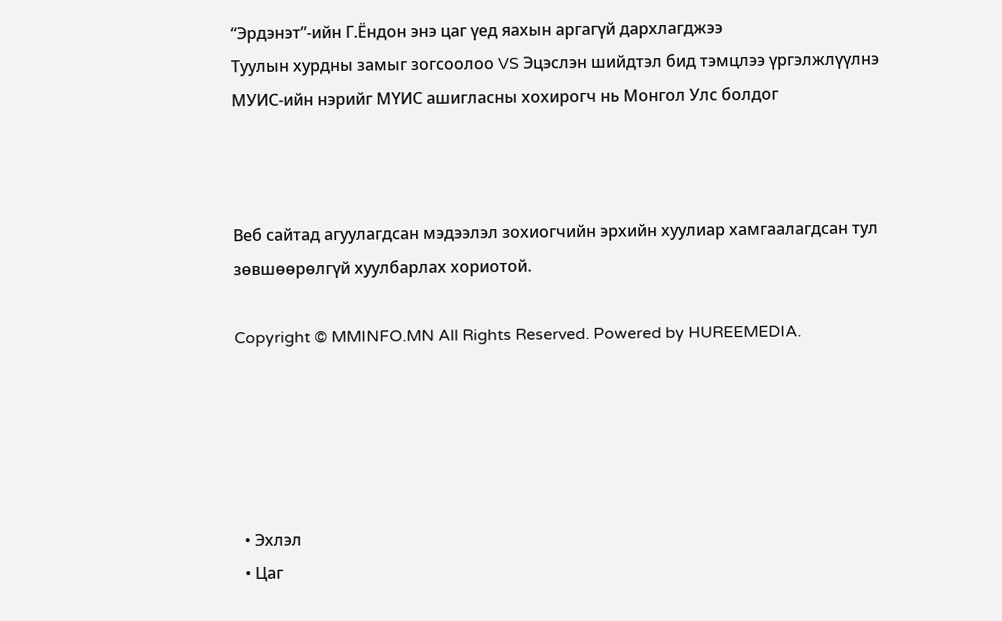“Эрдэнэт”-ийн Г.Ёндон энэ цаг үед яахын аргагүй дархлагджээ
Туулын хурдны замыг зогсоолоо VS Эцэслэн шийдтэл бид тэмцлээ үргэлжлүүлнэ
МУИС-ийн нэрийг МҮИС ашигласны хохирогч нь Монгол Улс болдог



Веб сайтад агуулагдсан мэдээлэл зохиогчийн эрхийн хуулиар хамгаалагдсан тул зөвшөөрөлгүй хуулбарлах хориотой.

Copyright © MMINFO.MN All Rights Reserved. Powered by HUREEMEDIA.





  • Эхлэл
  • Цаг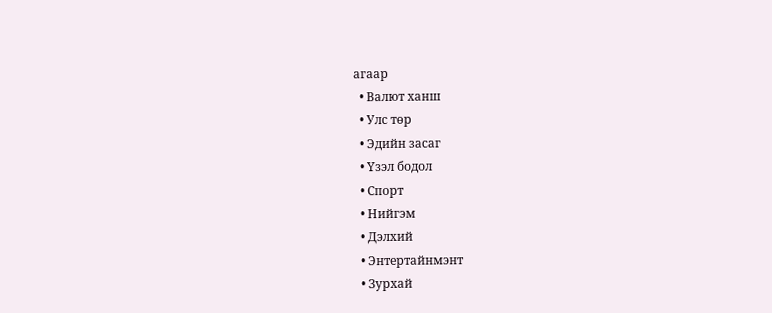агаар
  • Валют ханш
  • Улс төр
  • Эдийн засаг
  • Үзэл бодол
  • Спорт
  • Нийгэм
  • Дэлхий
  • Энтертайнмэнт
  • Зурхай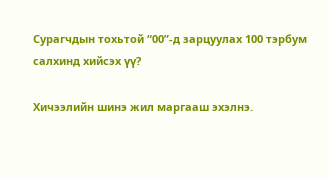Сурагчдын тохьтой “00”-д зарцуулах 100 тэрбум салхинд хийсэх үү?

Хичээлийн шинэ жил маргааш эхэлнэ.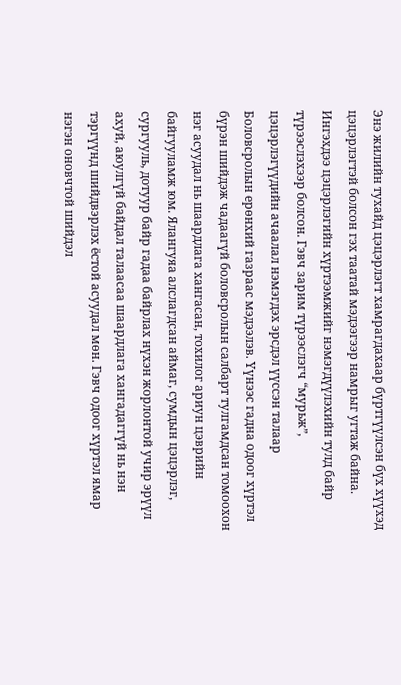Энэ жилийн тухайд цэцэрлэгт хамрагдахаар бүртгүүлсэн бүх хүүхэд цэцэрлэгтэй болсон гэх таатай мэдээгээр намрыг угтаж байна. Ингэхдээ цэцэрлэгийн хүртээмжийг нэмэгдүүлэхийн тулд байр түрээслэхээр болсон. Гэвч зарим түрээслэгч “мурьж”, цэцэрлэгүүдийн ачаалал нэмэгдэх эрсдэл үүссэн талаар Боловсролын ерөнхий газраас мэдээлэв. Үүнээс гадна одоог хүртэл бүрэн шийдэж чадаагүй боловсролын салбарт тулгамдсан томоохон нэг асуудал нь шаардлага хангасан, тохилог ариун цэврийн байгууламж юм. Ялангуяа алслагдсан аймаг, сумдын цэцэрлэг, сургууль, дотуур байр гадаа байрлах нүхэн жорлонтой учир эрүүл ахуй, аюулгүй байдал талаасаа шаардлага хангадаггүй нь нэн тэргүүнд шийдвэрлэх ёстой асуудал мөн. Гэвч одоог хүртэл ямар нэгэн оновчтой шийдэл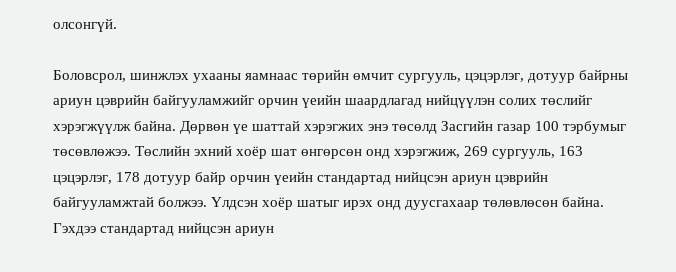олсонгүй.

Боловсрол, шинжлэх ухааны яамнаас төрийн өмчит сургууль, цэцэрлэг, дотуур байрны ариун цэврийн байгууламжийг орчин үеийн шаардлагад нийцүүлэн солих төслийг хэрэгжүүлж байна. Дөрвөн үе шаттай хэрэгжих энэ төсөлд Засгийн газар 100 тэрбумыг төсөвлөжээ. Төслийн эхний хоёр шат өнгөрсөн онд хэрэгжиж, 269 сургууль, 163 цэцэрлэг, 178 дотуур байр орчин үеийн стандартад нийцсэн ариун цэврийн байгууламжтай болжээ. Үлдсэн хоёр шатыг ирэх онд дуусгахаар төлөвлөсөн байна. Гэхдээ стандартад нийцсэн ариун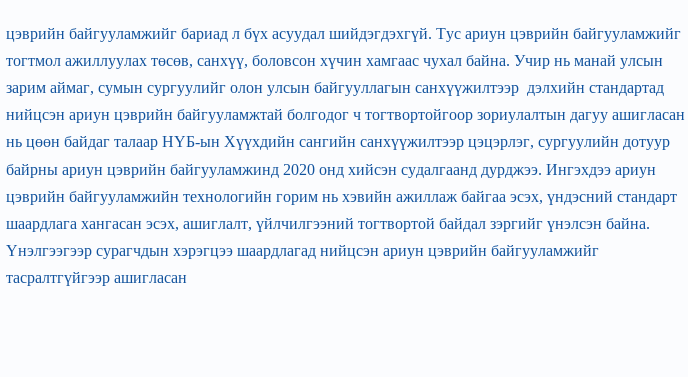цэврийн байгууламжийг бариад л бүх асуудал шийдэгдэхгүй. Тус ариун цэврийн байгууламжийг тогтмол ажиллуулах төсөв, санхүү, боловсон хүчин хамгаас чухал байна. Учир нь манай улсын зарим аймаг, сумын сургуулийг олон улсын байгууллагын санхүүжилтээр  дэлхийн стандартад нийцсэн ариун цэврийн байгууламжтай болгодог ч тогтвортойгоор зориулалтын дагуу ашигласан нь цөөн байдаг талаар НҮБ-ын Хүүхдийн сангийн санхүүжилтээр цэцэрлэг, сургуулийн дотуур байрны ариун цэврийн байгууламжинд 2020 онд хийсэн судалгаанд дурджээ. Ингэхдээ ариун цэврийн байгууламжийн технологийн горим нь хэвийн ажиллаж байгаа эсэх, үндэсний стандарт шаардлага хангасан эсэх, ашиглалт, үйлчилгээний тогтвортой байдал зэргийг үнэлсэн байна. Үнэлгээгээр сурагчдын хэрэгцээ шаардлагад нийцсэн ариун цэврийн байгууламжийг тасралтгүйгээр ашигласан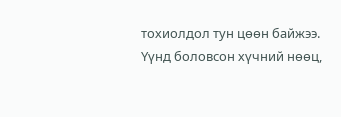тохиолдол тун цөөн байжээ. Үүнд боловсон хүчний нөөц,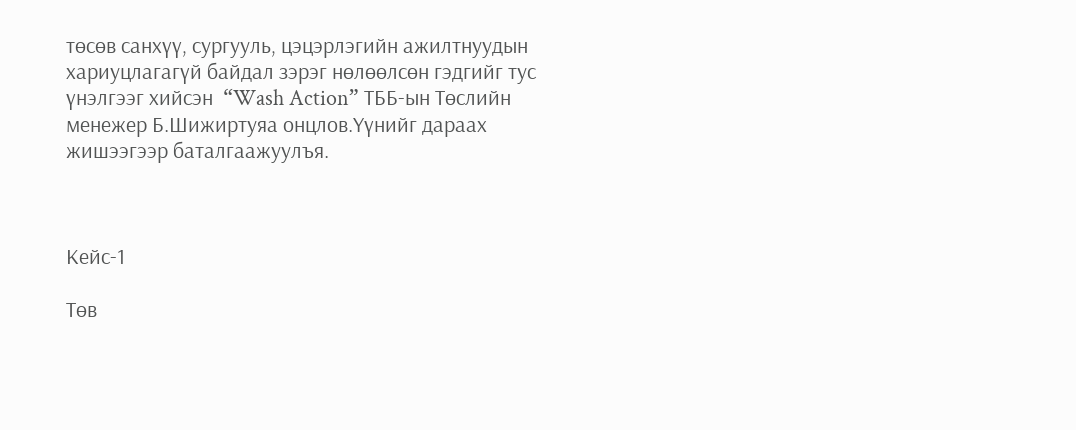төсөв санхүү, сургууль, цэцэрлэгийн ажилтнуудын хариуцлагагүй байдал зэрэг нөлөөлсөн гэдгийг тус үнэлгээг хийсэн  “Wash Action” ТББ-ын Төслийн менежер Б.Шижиртуяа онцлов.Үүнийг дараах жишээгээр баталгаажуулъя.



Кейс-1

Төв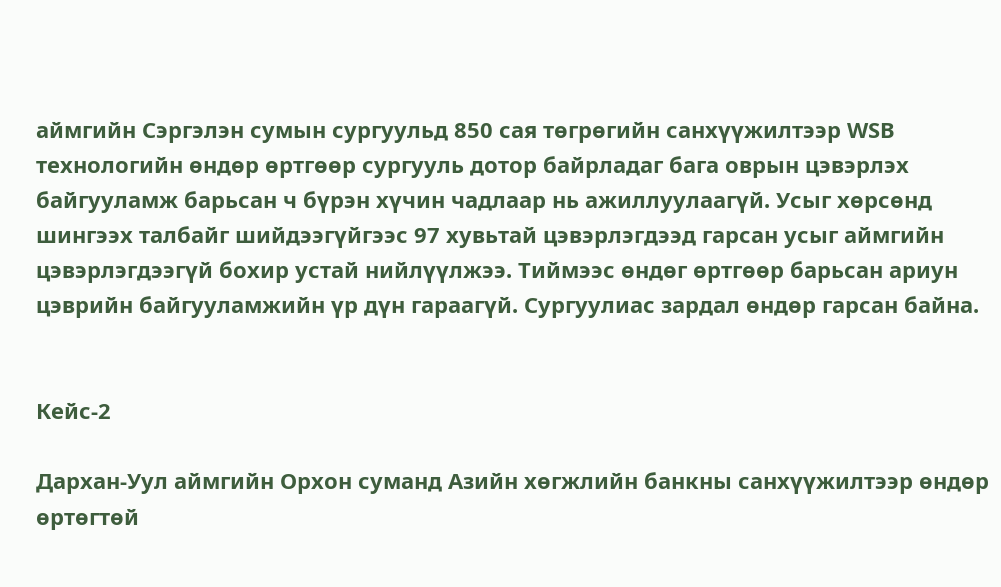аймгийн Сэргэлэн сумын сургуульд 850 сая төгрөгийн санхүүжилтээр WSB технологийн өндөр өртгөөр сургууль дотор байрладаг бага оврын цэвэрлэх байгууламж барьсан ч бүрэн хүчин чадлаар нь ажиллуулаагүй. Усыг хөрсөнд шингээх талбайг шийдээгүйгээс 97 хувьтай цэвэрлэгдээд гарсан усыг аймгийн цэвэрлэгдээгүй бохир устай нийлүүлжээ. Тиймээс өндөг өртгөөр барьсан ариун цэврийн байгууламжийн үр дүн гараагүй. Сургуулиас зардал өндөр гарсан байна.


Кейс-2

Дархан-Уул аймгийн Орхон суманд Азийн хөгжлийн банкны санхүүжилтээр өндөр өртөгтөй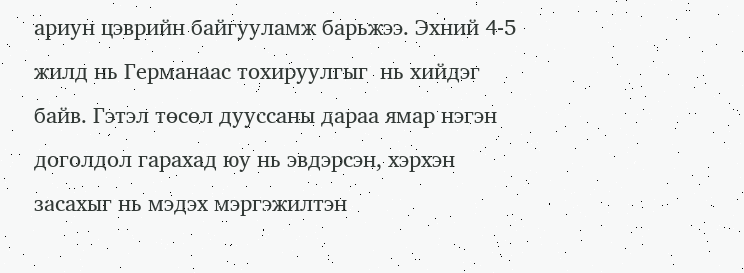ариун цэврийн байгууламж барьжээ. Эхний 4-5 жилд нь Германаас тохируулгыг  нь хийдэг байв. Гэтэл төсөл дууссаны дараа ямар нэгэн доголдол гарахад юу нь эвдэрсэн, хэрхэн засахыг нь мэдэх мэргэжилтэн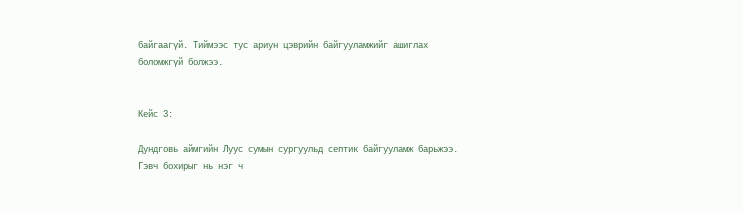байгаагүй. Тиймээс тус ариун цэврийн байгууламжийг ашиглах боломжгүй болжээ.


Кейс 3:

Дундговь аймгийн Луус сумын сургуульд септик байгууламж барьжээ. Гэвч бохирыг нь нэг ч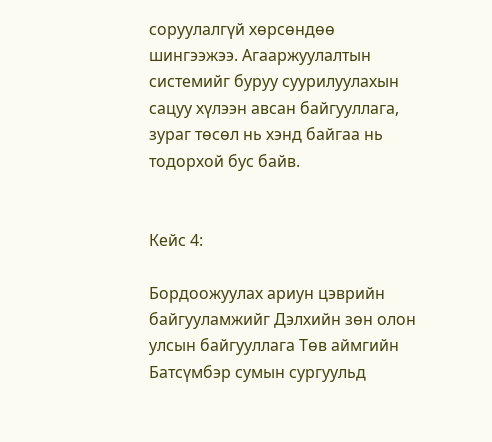соруулалгүй хөрсөндөө шингээжээ. Агааржуулалтын системийг буруу суурилуулахын сацуу хүлээн авсан байгууллага, зураг төсөл нь хэнд байгаа нь тодорхой бус байв.


Кейс 4:

Бордоожуулах ариун цэврийн байгууламжийг Дэлхийн зөн олон улсын байгууллага Төв аймгийн Батсүмбэр сумын сургуульд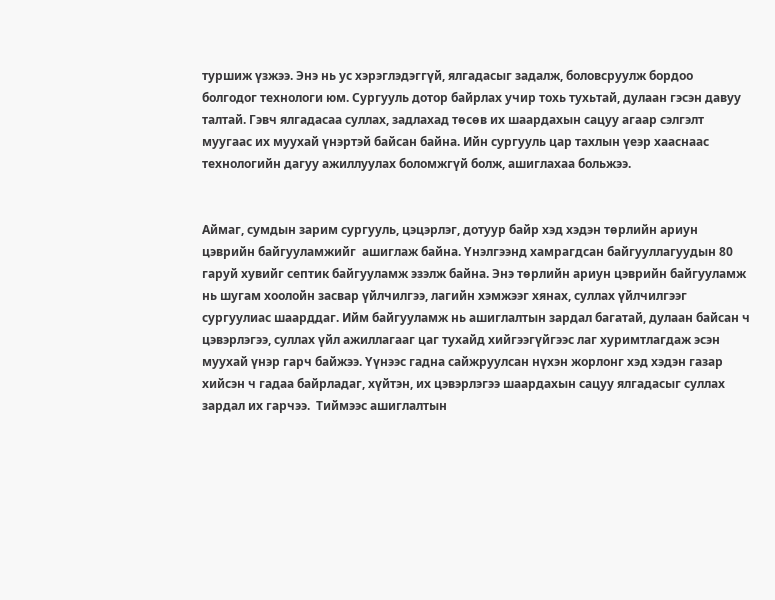туршиж үзжээ. Энэ нь ус хэрэглэдэггүй, ялгадасыг задалж, боловсруулж бордоо болгодог технологи юм. Сургууль дотор байрлах учир тохь тухьтай, дулаан гэсэн давуу талтай. Гэвч ялгадасаа суллах, задлахад төсөв их шаардахын сацуу агаар сэлгэлт муугаас их муухай үнэртэй байсан байна. Ийн сургууль цар тахлын үеэр хааснаас технологийн дагуу ажиллуулах боломжгүй болж, ашиглахаа больжээ.


Аймаг, сумдын зарим сургууль, цэцэрлэг, дотуур байр хэд хэдэн төрлийн ариун цэврийн байгууламжийг  ашиглаж байна. Үнэлгээнд хамрагдсан байгууллагуудын 80 гаруй хувийг септик байгууламж эзэлж байна. Энэ төрлийн ариун цэврийн байгууламж нь шугам хоолойн засвар үйлчилгээ, лагийн хэмжээг хянах, суллах үйлчилгээг сургуулиас шаарддаг. Ийм байгууламж нь ашиглалтын зардал багатай, дулаан байсан ч цэвэрлэгээ, суллах үйл ажиллагааг цаг тухайд хийгээгүйгээс лаг хуримтлагдаж эсэн муухай үнэр гарч байжээ. Үүнээс гадна сайжруулсан нүхэн жорлонг хэд хэдэн газар хийсэн ч гадаа байрладаг, хүйтэн, их цэвэрлэгээ шаардахын сацуу ялгадасыг суллах зардал их гарчээ.  Тиймээс ашиглалтын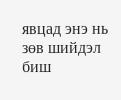явцад энэ нь зөв шийдэл биш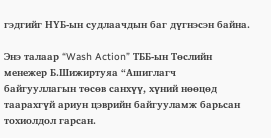гэдгийг НҮБ-ын судлаачдын баг дүгнэсэн байна.

Энэ талаар “Wash Action” ТББ-ын Төслийн менежер Б.Шижиртуяа “Ашиглагч байгууллагын төсөв санхүү, хүний нөөцөд таарахгүй ариун цэврийн байгууламж барьсан тохиолдол гарсан.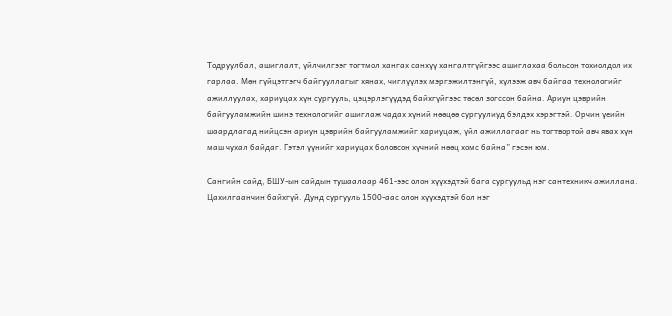Тодруулбал, ашиглалт, үйлчилгээг тогтмол хангах санхүү хангалтгүйгээс ашиглахаа больсон тохиолдол их гарлаа. Мөн гүйцэтгэгч байгууллагыг хянах, чиглүүлэх мэргэжилтэнгүй, хүлээж авч байгаа технологийг ажиллуулах, хариуцах хүн сургууль, цэцэрлэгүүдэд байхгүйгээс төсөл зогссон байна. Ариун цэврийн байгууламжийн шинэ технологийг ашиглаж чадах хүний нөөцөө сургуулиуд бэлдэх хэрэгтэй. Орчин үеийн шаардлагад нийцсэн ариун цэврийн байгууламжийг хариуцаж, үйл ажиллагааг нь тогтвортой авч явах хүн маш чухал байдаг. Гэтэл үүнийг хариуцах боловсон хүчний нөөц хомс байна” гэсэн юм.

Сангийн сайд, БШУ-ын сайдын тушаалаар 461-ээс олон хүүхэдтэй бага сургуульд нэг сантехникч ажиллана. Цахилгаанчин байхгүй. Дунд сургууль 1500-аас олон хүүхэдтэй бол нэг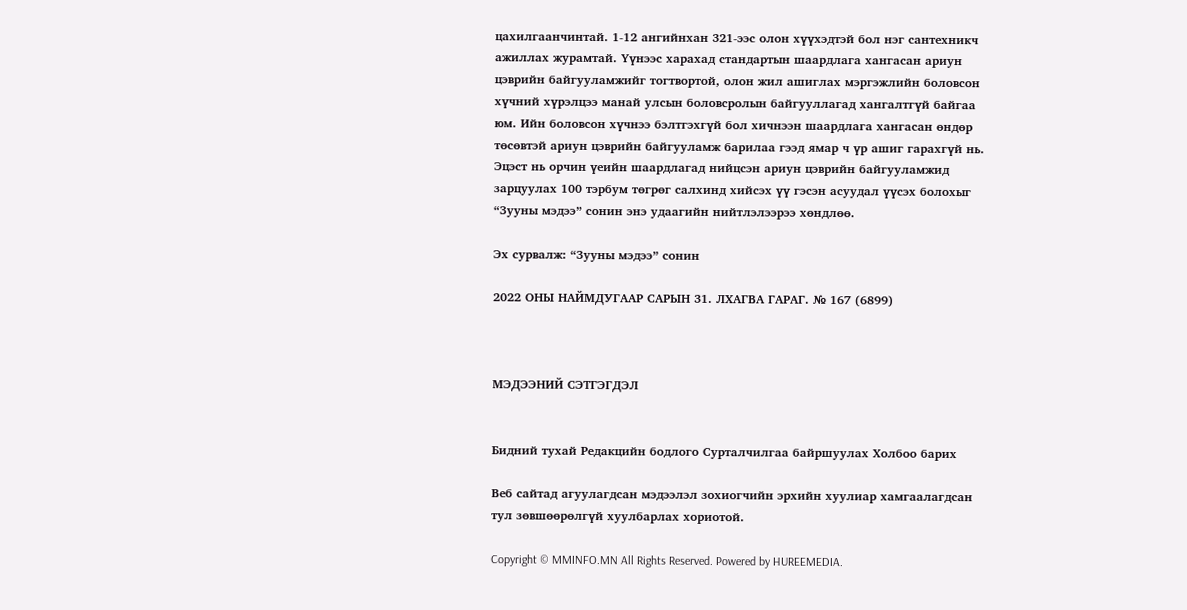цахилгаанчинтай. 1-12 ангийнхан 321-ээс олон хүүхэдтэй бол нэг сантехникч ажиллах журамтай. Үүнээс харахад стандартын шаардлага хангасан ариун цэврийн байгууламжийг тогтвортой, олон жил ашиглах мэргэжлийн боловсон хүчний хүрэлцээ манай улсын боловсролын байгууллагад хангалтгүй байгаа юм. Ийн боловсон хүчнээ бэлтгэхгүй бол хичнээн шаардлага хангасан өндөр төсөвтэй ариун цэврийн байгууламж барилаа гээд ямар ч үр ашиг гарахгүй нь. Эцэст нь орчин үеийн шаардлагад нийцсэн ариун цэврийн байгууламжид зарцуулах 100 тэрбум төгрөг салхинд хийсэх үү гэсэн асуудал үүсэх болохыг “Зууны мэдээ” сонин энэ удаагийн нийтлэлээрээ хөндлөө.

Эх сурвалж: “Зууны мэдээ” сонин

2022 ОНЫ НАЙМДУГААР САРЫН 31. ЛХАГВА ГАРАГ. № 167 (6899)



МЭДЭЭНИЙ СЭТГЭГДЭЛ


Бидний тухай Редакцийн бодлого Сурталчилгаа байршуулах Холбоо барих

Веб сайтад агуулагдсан мэдээлэл зохиогчийн эрхийн хуулиар хамгаалагдсан тул зөвшөөрөлгүй хуулбарлах хориотой.

Copyright © MMINFO.MN All Rights Reserved. Powered by HUREEMEDIA.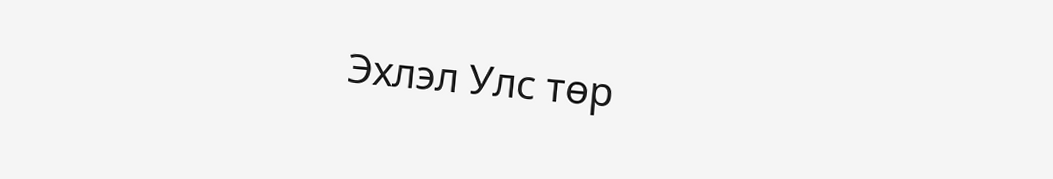Эхлэл Улс төр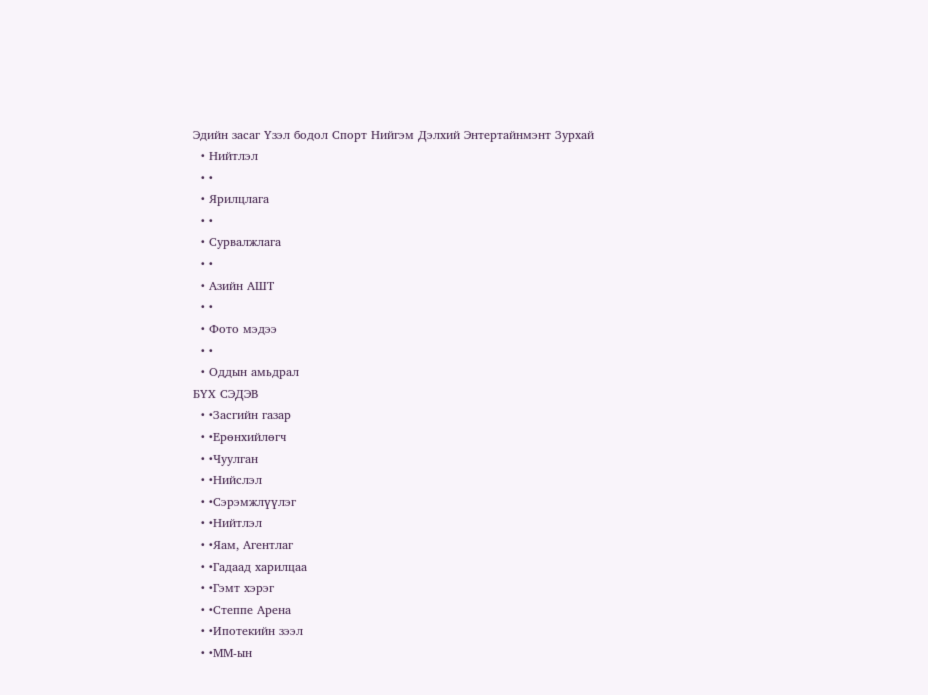Эдийн засаг Үзэл бодол Спорт Нийгэм Дэлхий Энтертайнмэнт Зурхай
  • Нийтлэл
  • •
  • Ярилцлага
  • •
  • Сурвалжлага
  • •
  • Азийн АШТ
  • •
  • Фото мэдээ
  • •
  • Оддын амьдрал
БҮХ СЭДЭВ
  • •Засгийн газар
  • •Ерөнхийлөгч
  • •Чуулган
  • •Нийслэл
  • •Сэрэмжлүүлэг
  • •Нийтлэл
  • •Яам, Агентлаг
  • •Гадаад харилцаа
  • •Гэмт хэрэг
  • •Степпе Арена
  • •Ипотекийн зээл
  • •ММ-ын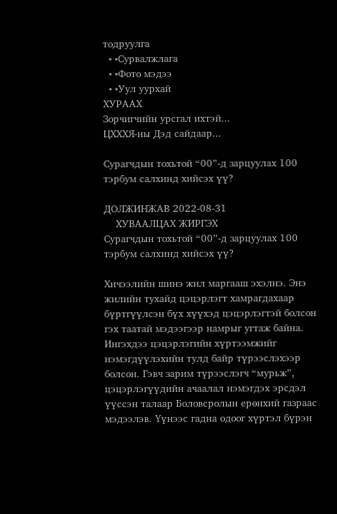тодруулга
  • •Сурвалжлага
  • •Фото мэдээ
  • •Уул уурхай
ХУРААХ
Зорчигчийн урсгал ихтэй...
ЦХХХЯ-ны Дэд сайдаар...

Сурагчдын тохьтой “00”-д зарцуулах 100 тэрбум салхинд хийсэх үү?

ДОЛЖИНЖАВ 2022-08-31
    ХУВААЛЦАХ ЖИРГЭХ
Сурагчдын тохьтой “00”-д зарцуулах 100 тэрбум салхинд хийсэх үү?

Хичээлийн шинэ жил маргааш эхэлнэ. Энэ жилийн тухайд цэцэрлэгт хамрагдахаар бүртгүүлсэн бүх хүүхэд цэцэрлэгтэй болсон гэх таатай мэдээгээр намрыг угтаж байна. Ингэхдээ цэцэрлэгийн хүртээмжийг нэмэгдүүлэхийн тулд байр түрээслэхээр болсон. Гэвч зарим түрээслэгч “мурьж”, цэцэрлэгүүдийн ачаалал нэмэгдэх эрсдэл үүссэн талаар Боловсролын ерөнхий газраас мэдээлэв. Үүнээс гадна одоог хүртэл бүрэн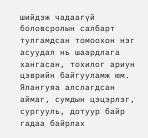шийдэж чадаагүй боловсролын салбарт тулгамдсан томоохон нэг асуудал нь шаардлага хангасан, тохилог ариун цэврийн байгууламж юм. Ялангуяа алслагдсан аймаг, сумдын цэцэрлэг, сургууль, дотуур байр гадаа байрлах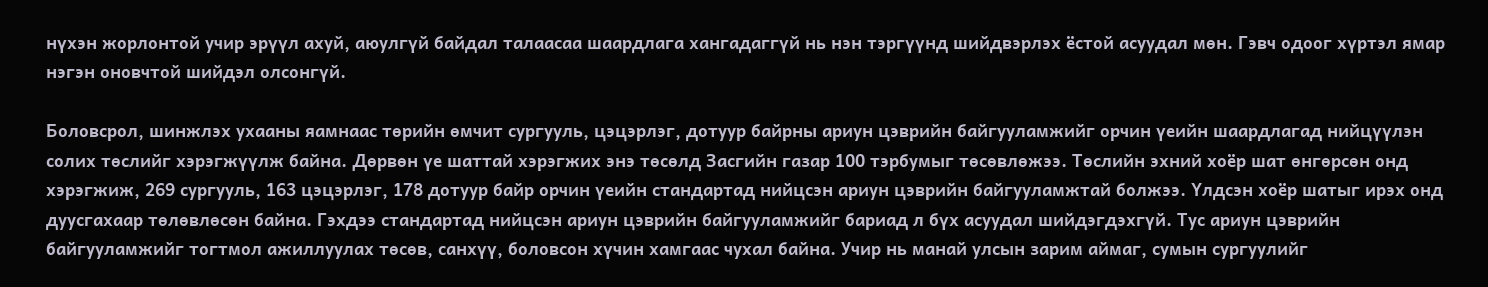нүхэн жорлонтой учир эрүүл ахуй, аюулгүй байдал талаасаа шаардлага хангадаггүй нь нэн тэргүүнд шийдвэрлэх ёстой асуудал мөн. Гэвч одоог хүртэл ямар нэгэн оновчтой шийдэл олсонгүй.

Боловсрол, шинжлэх ухааны яамнаас төрийн өмчит сургууль, цэцэрлэг, дотуур байрны ариун цэврийн байгууламжийг орчин үеийн шаардлагад нийцүүлэн солих төслийг хэрэгжүүлж байна. Дөрвөн үе шаттай хэрэгжих энэ төсөлд Засгийн газар 100 тэрбумыг төсөвлөжээ. Төслийн эхний хоёр шат өнгөрсөн онд хэрэгжиж, 269 сургууль, 163 цэцэрлэг, 178 дотуур байр орчин үеийн стандартад нийцсэн ариун цэврийн байгууламжтай болжээ. Үлдсэн хоёр шатыг ирэх онд дуусгахаар төлөвлөсөн байна. Гэхдээ стандартад нийцсэн ариун цэврийн байгууламжийг бариад л бүх асуудал шийдэгдэхгүй. Тус ариун цэврийн байгууламжийг тогтмол ажиллуулах төсөв, санхүү, боловсон хүчин хамгаас чухал байна. Учир нь манай улсын зарим аймаг, сумын сургуулийг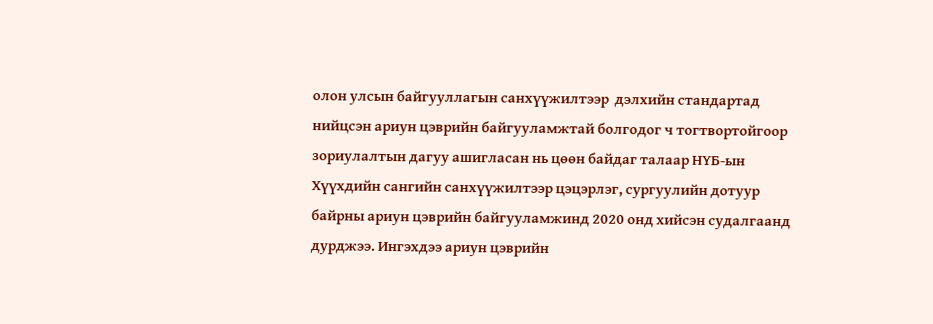олон улсын байгууллагын санхүүжилтээр  дэлхийн стандартад нийцсэн ариун цэврийн байгууламжтай болгодог ч тогтвортойгоор зориулалтын дагуу ашигласан нь цөөн байдаг талаар НҮБ-ын Хүүхдийн сангийн санхүүжилтээр цэцэрлэг, сургуулийн дотуур байрны ариун цэврийн байгууламжинд 2020 онд хийсэн судалгаанд дурджээ. Ингэхдээ ариун цэврийн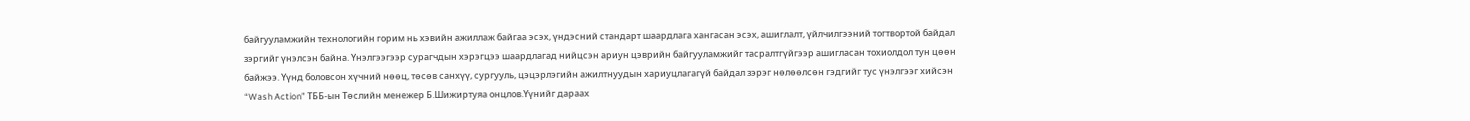байгууламжийн технологийн горим нь хэвийн ажиллаж байгаа эсэх, үндэсний стандарт шаардлага хангасан эсэх, ашиглалт, үйлчилгээний тогтвортой байдал зэргийг үнэлсэн байна. Үнэлгээгээр сурагчдын хэрэгцээ шаардлагад нийцсэн ариун цэврийн байгууламжийг тасралтгүйгээр ашигласан тохиолдол тун цөөн байжээ. Үүнд боловсон хүчний нөөц, төсөв санхүү, сургууль, цэцэрлэгийн ажилтнуудын хариуцлагагүй байдал зэрэг нөлөөлсөн гэдгийг тус үнэлгээг хийсэн  “Wash Action” ТББ-ын Төслийн менежер Б.Шижиртуяа онцлов.Үүнийг дараах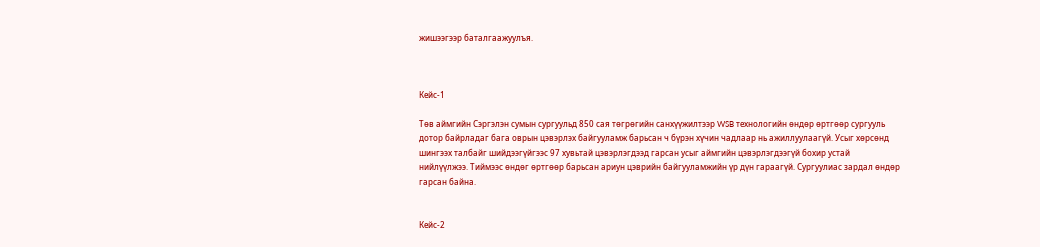жишээгээр баталгаажуулъя.



Кейс-1

Төв аймгийн Сэргэлэн сумын сургуульд 850 сая төгрөгийн санхүүжилтээр WSB технологийн өндөр өртгөөр сургууль дотор байрладаг бага оврын цэвэрлэх байгууламж барьсан ч бүрэн хүчин чадлаар нь ажиллуулаагүй. Усыг хөрсөнд шингээх талбайг шийдээгүйгээс 97 хувьтай цэвэрлэгдээд гарсан усыг аймгийн цэвэрлэгдээгүй бохир устай нийлүүлжээ. Тиймээс өндөг өртгөөр барьсан ариун цэврийн байгууламжийн үр дүн гараагүй. Сургуулиас зардал өндөр гарсан байна.


Кейс-2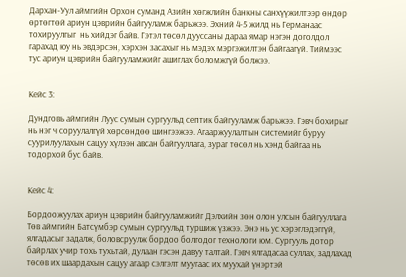Дархан-Уул аймгийн Орхон суманд Азийн хөгжлийн банкны санхүүжилтээр өндөр өртөгтөй ариун цэврийн байгууламж барьжээ. Эхний 4-5 жилд нь Германаас тохируулгыг  нь хийдэг байв. Гэтэл төсөл дууссаны дараа ямар нэгэн доголдол гарахад юу нь эвдэрсэн, хэрхэн засахыг нь мэдэх мэргэжилтэн байгаагүй. Тиймээс тус ариун цэврийн байгууламжийг ашиглах боломжгүй болжээ.


Кейс 3:

Дундговь аймгийн Луус сумын сургуульд септик байгууламж барьжээ. Гэвч бохирыг нь нэг ч соруулалгүй хөрсөндөө шингээжээ. Агааржуулалтын системийг буруу суурилуулахын сацуу хүлээн авсан байгууллага, зураг төсөл нь хэнд байгаа нь тодорхой бус байв.


Кейс 4:

Бордоожуулах ариун цэврийн байгууламжийг Дэлхийн зөн олон улсын байгууллага Төв аймгийн Батсүмбэр сумын сургуульд туршиж үзжээ. Энэ нь ус хэрэглэдэггүй, ялгадасыг задалж, боловсруулж бордоо болгодог технологи юм. Сургууль дотор байрлах учир тохь тухьтай, дулаан гэсэн давуу талтай. Гэвч ялгадасаа суллах, задлахад төсөв их шаардахын сацуу агаар сэлгэлт муугаас их муухай үнэртэй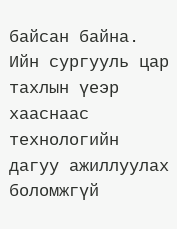байсан байна. Ийн сургууль цар тахлын үеэр хааснаас технологийн дагуу ажиллуулах боломжгүй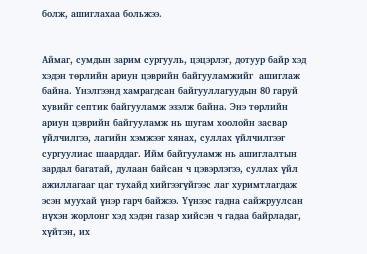болж, ашиглахаа больжээ.


Аймаг, сумдын зарим сургууль, цэцэрлэг, дотуур байр хэд хэдэн төрлийн ариун цэврийн байгууламжийг  ашиглаж байна. Үнэлгээнд хамрагдсан байгууллагуудын 80 гаруй хувийг септик байгууламж эзэлж байна. Энэ төрлийн ариун цэврийн байгууламж нь шугам хоолойн засвар үйлчилгээ, лагийн хэмжээг хянах, суллах үйлчилгээг сургуулиас шаарддаг. Ийм байгууламж нь ашиглалтын зардал багатай, дулаан байсан ч цэвэрлэгээ, суллах үйл ажиллагааг цаг тухайд хийгээгүйгээс лаг хуримтлагдаж эсэн муухай үнэр гарч байжээ. Үүнээс гадна сайжруулсан нүхэн жорлонг хэд хэдэн газар хийсэн ч гадаа байрладаг, хүйтэн, их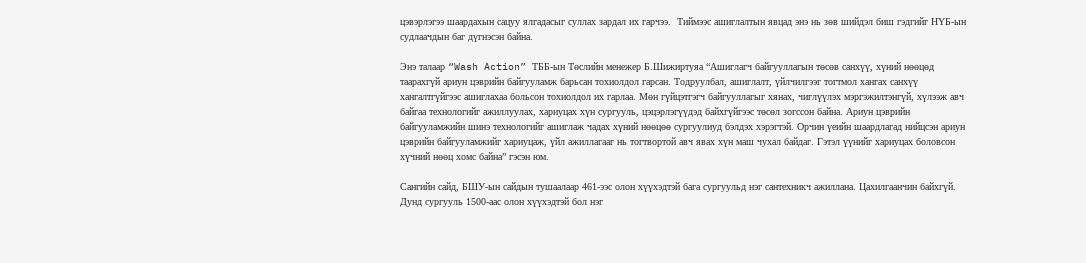цэвэрлэгээ шаардахын сацуу ялгадасыг суллах зардал их гарчээ.  Тиймээс ашиглалтын явцад энэ нь зөв шийдэл биш гэдгийг НҮБ-ын судлаачдын баг дүгнэсэн байна.

Энэ талаар “Wash Action” ТББ-ын Төслийн менежер Б.Шижиртуяа “Ашиглагч байгууллагын төсөв санхүү, хүний нөөцөд таарахгүй ариун цэврийн байгууламж барьсан тохиолдол гарсан. Тодруулбал, ашиглалт, үйлчилгээг тогтмол хангах санхүү хангалтгүйгээс ашиглахаа больсон тохиолдол их гарлаа. Мөн гүйцэтгэгч байгууллагыг хянах, чиглүүлэх мэргэжилтэнгүй, хүлээж авч байгаа технологийг ажиллуулах, хариуцах хүн сургууль, цэцэрлэгүүдэд байхгүйгээс төсөл зогссон байна. Ариун цэврийн байгууламжийн шинэ технологийг ашиглаж чадах хүний нөөцөө сургуулиуд бэлдэх хэрэгтэй. Орчин үеийн шаардлагад нийцсэн ариун цэврийн байгууламжийг хариуцаж, үйл ажиллагааг нь тогтвортой авч явах хүн маш чухал байдаг. Гэтэл үүнийг хариуцах боловсон хүчний нөөц хомс байна” гэсэн юм.

Сангийн сайд, БШУ-ын сайдын тушаалаар 461-ээс олон хүүхэдтэй бага сургуульд нэг сантехникч ажиллана. Цахилгаанчин байхгүй. Дунд сургууль 1500-аас олон хүүхэдтэй бол нэг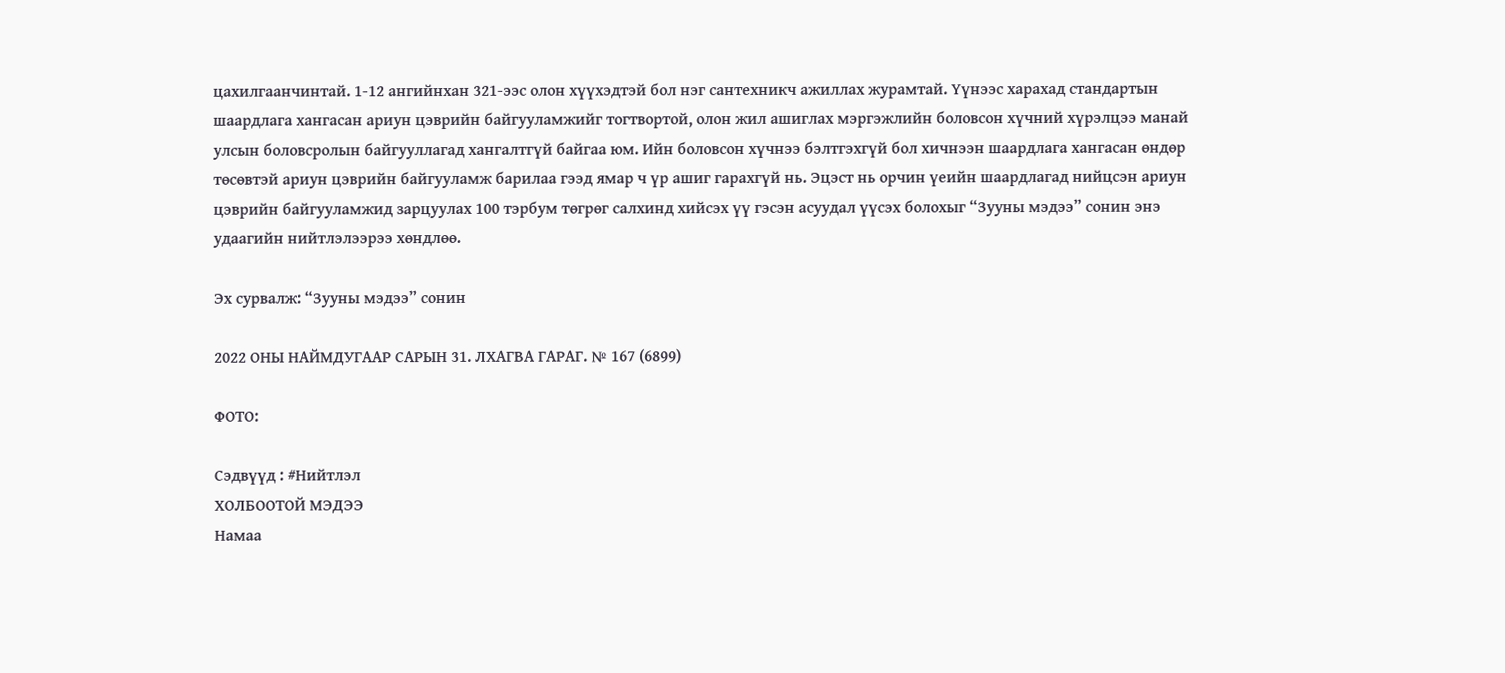цахилгаанчинтай. 1-12 ангийнхан 321-ээс олон хүүхэдтэй бол нэг сантехникч ажиллах журамтай. Үүнээс харахад стандартын шаардлага хангасан ариун цэврийн байгууламжийг тогтвортой, олон жил ашиглах мэргэжлийн боловсон хүчний хүрэлцээ манай улсын боловсролын байгууллагад хангалтгүй байгаа юм. Ийн боловсон хүчнээ бэлтгэхгүй бол хичнээн шаардлага хангасан өндөр төсөвтэй ариун цэврийн байгууламж барилаа гээд ямар ч үр ашиг гарахгүй нь. Эцэст нь орчин үеийн шаардлагад нийцсэн ариун цэврийн байгууламжид зарцуулах 100 тэрбум төгрөг салхинд хийсэх үү гэсэн асуудал үүсэх болохыг “Зууны мэдээ” сонин энэ удаагийн нийтлэлээрээ хөндлөө.

Эх сурвалж: “Зууны мэдээ” сонин

2022 ОНЫ НАЙМДУГААР САРЫН 31. ЛХАГВА ГАРАГ. № 167 (6899)

ФОТО:

Сэдвүүд : #Нийтлэл
ХОЛБООТОЙ МЭДЭЭ
Намаа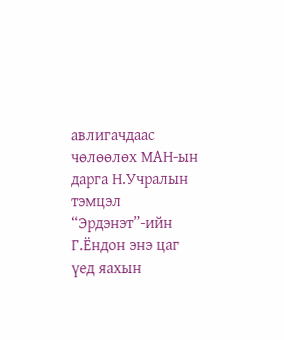авлигачдаас чөлөөлөх МАН-ын дарга Н.Учралын тэмцэл
“Эрдэнэт”-ийн Г.Ёндон энэ цаг үед яахын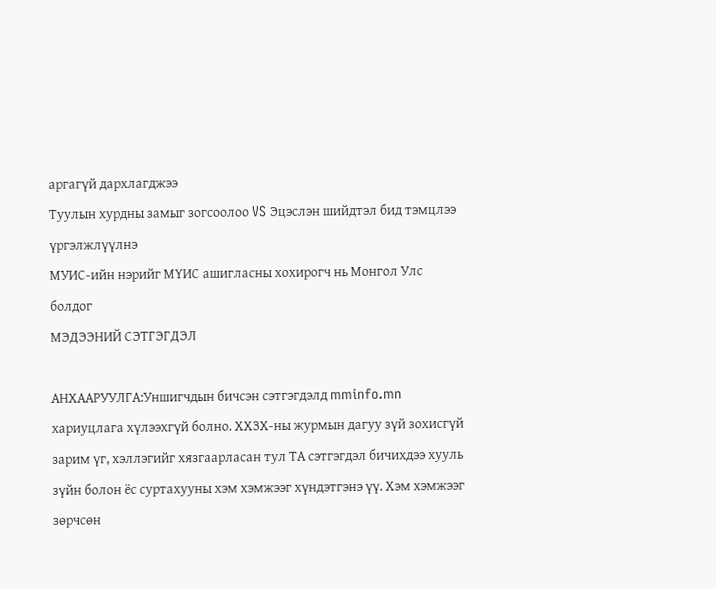аргагүй дархлагджээ
Туулын хурдны замыг зогсоолоо VS Эцэслэн шийдтэл бид тэмцлээ үргэлжлүүлнэ
МУИС-ийн нэрийг МҮИС ашигласны хохирогч нь Монгол Улс болдог
МЭДЭЭНИЙ СЭТГЭГДЭЛ

АНХААРУУЛГА:Уншигчдын бичсэн сэтгэгдэлд mminfo.mn хариуцлага хүлээхгүй болно. ХХЗХ-ны журмын дагуу зүй зохисгүй зарим үг, хэллэгийг хязгаарласан тул ТА сэтгэгдэл бичихдээ хууль зүйн болон ёс суртахууны хэм хэмжээг хүндэтгэнэ үү. Хэм хэмжээг зөрчсөн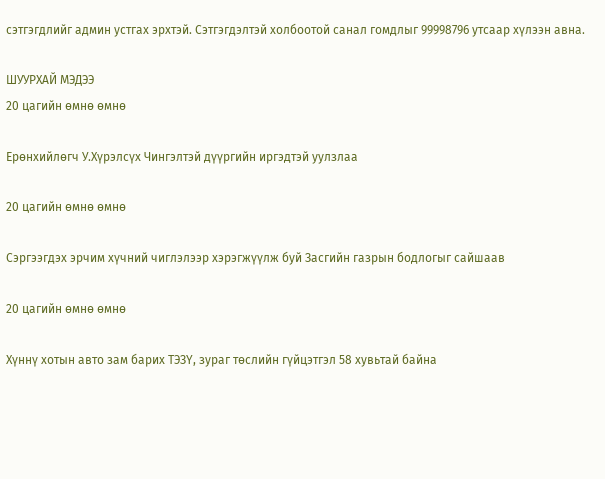сэтгэгдлийг админ устгах эрхтэй. Сэтгэгдэлтэй холбоотой санал гомдлыг 99998796 утсаар хүлээн авна.

ШУУРХАЙ МЭДЭЭ
20 цагийн өмнө өмнө

Ерөнхийлөгч У.Хүрэлсүх Чингэлтэй дүүргийн иргэдтэй уулзлаа

20 цагийн өмнө өмнө

Сэргээгдэх эрчим хүчний чиглэлээр хэрэгжүүлж буй Засгийн газрын бодлогыг сайшаав

20 цагийн өмнө өмнө

Хүннү хотын авто зам барих ТЭЗҮ, зураг төслийн гүйцэтгэл 58 хувьтай байна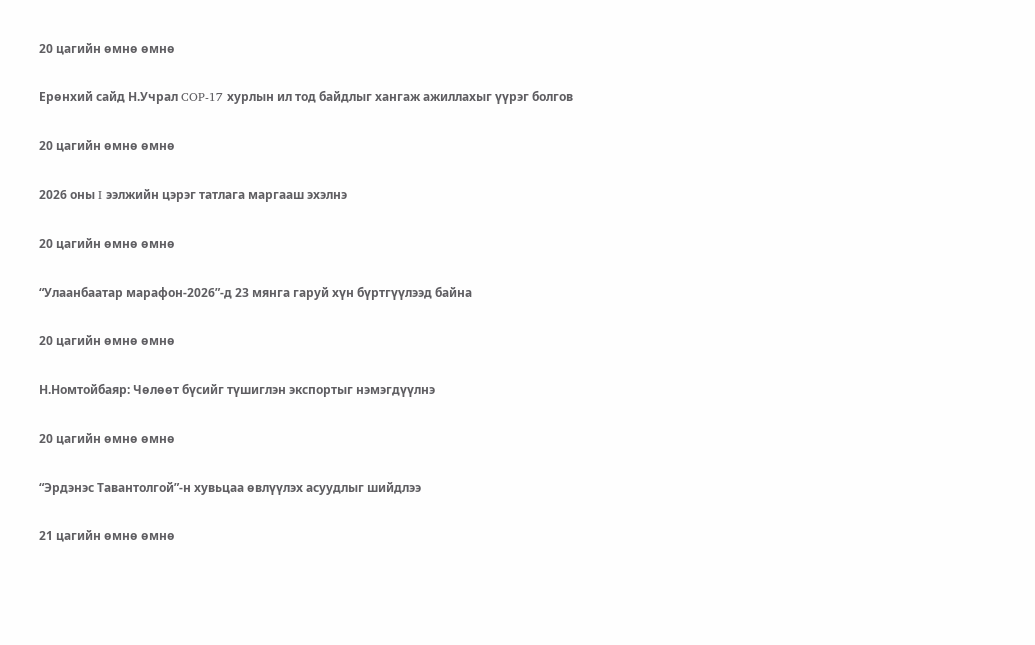20 цагийн өмнө өмнө

Ерөнхий сайд Н.Учрал COP-17 хурлын ил тод байдлыг хангаж ажиллахыг үүрэг болгов

20 цагийн өмнө өмнө

2026 оны I ээлжийн цэрэг татлага маргааш эхэлнэ

20 цагийн өмнө өмнө

“Улаанбаатар марафон-2026”-д 23 мянга гаруй хүн бүртгүүлээд байна

20 цагийн өмнө өмнө

Н.Номтойбаяр: Чөлөөт бүсийг түшиглэн экспортыг нэмэгдүүлнэ

20 цагийн өмнө өмнө

“Эрдэнэс Тавантолгой”-н хувьцаа өвлүүлэх асуудлыг шийдлээ

21 цагийн өмнө өмнө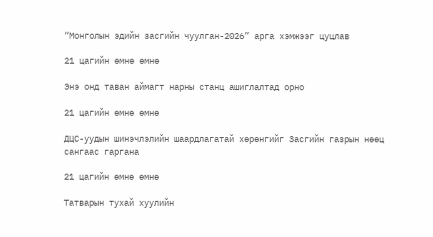“Монголын эдийн засгийн чуулган-2026” арга хэмжээг цуцлав

21 цагийн өмнө өмнө

Энэ онд таван аймагт нарны станц ашиглалтад орно

21 цагийн өмнө өмнө

ДЦС-уудын шинэчлэлийн шаардлагатай хөрөнгийг Засгийн газрын нөөц сангаас гаргана

21 цагийн өмнө өмнө

Татварын тухай хуулийн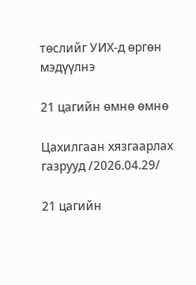төслийг УИХ-д өргөн мэдүүлнэ

21 цагийн өмнө өмнө

Цахилгаан хязгаарлах газрууд /2026.04.29/

21 цагийн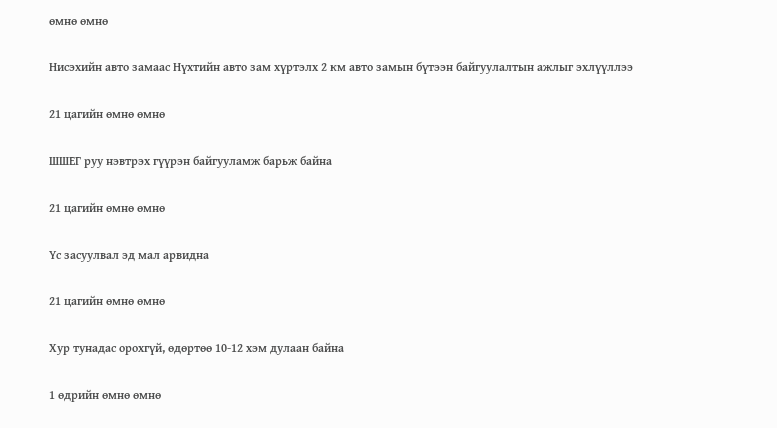өмнө өмнө

Нисэхийн авто замаас Нүхтийн авто зам хүртэлх 2 км авто замын бүтээн байгуулалтын ажлыг эхлүүллээ

21 цагийн өмнө өмнө

ШШЕГ руу нэвтрэх гүүрэн байгууламж барьж байна

21 цагийн өмнө өмнө

Үс засуулвал эд мал арвидна

21 цагийн өмнө өмнө

Хур тунадас орохгүй, өдөртөө 10-12 хэм дулаан байна

1 өдрийн өмнө өмнө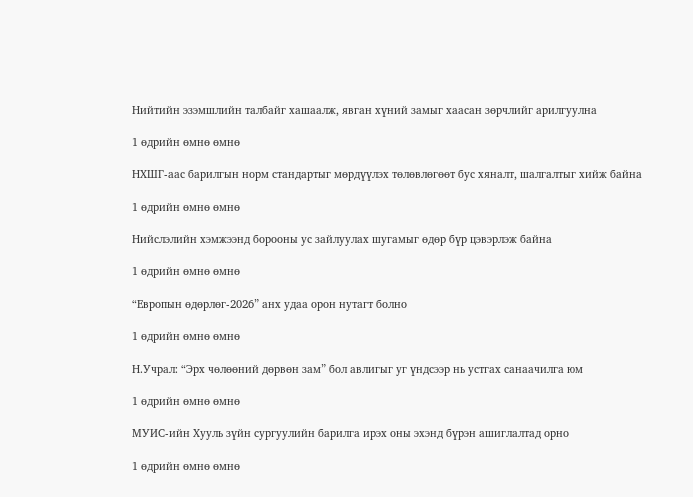Нийтийн эзэмшлийн талбайг хашаалж, явган хүний замыг хаасан зөрчлийг арилгуулна

1 өдрийн өмнө өмнө

НХШГ-аас барилгын норм стандартыг мөрдүүлэх төлөвлөгөөт бус хяналт, шалгалтыг хийж байна

1 өдрийн өмнө өмнө

Нийслэлийн хэмжээнд борооны ус зайлуулах шугамыг өдөр бүр цэвэрлэж байна

1 өдрийн өмнө өмнө

“Европын өдөрлөг-2026” анх удаа орон нутагт болно

1 өдрийн өмнө өмнө

Н.Учрал: “Эрх чөлөөний дөрвөн зам” бол авлигыг уг үндсээр нь устгах санаачилга юм

1 өдрийн өмнө өмнө

МУИС-ийн Хууль зүйн сургуулийн барилга ирэх оны эхэнд бүрэн ашиглалтад орно

1 өдрийн өмнө өмнө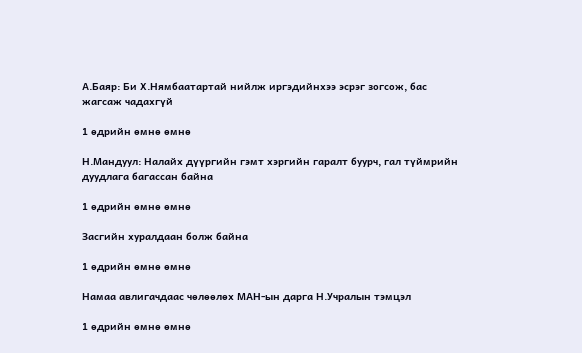А.Баяр: Би Х.Нямбаатартай нийлж иргэдийнхээ эсрэг зогсож, бас жагсаж чадахгүй

1 өдрийн өмнө өмнө

Н.Мандуул: Налайх дүүргийн гэмт хэргийн гаралт буурч, гал түймрийн дуудлага багассан байна

1 өдрийн өмнө өмнө

Засгийн хуралдаан болж байна

1 өдрийн өмнө өмнө

Намаа авлигачдаас чөлөөлөх МАН-ын дарга Н.Учралын тэмцэл

1 өдрийн өмнө өмнө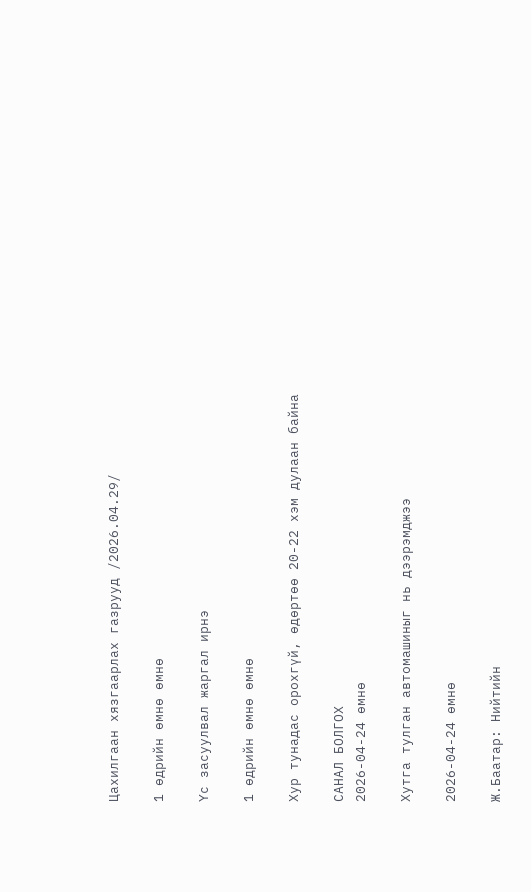Цахилгаан хязгаарлах газрууд /2026.04.29/

1 өдрийн өмнө өмнө

Үс засуулвал жаргал ирнэ

1 өдрийн өмнө өмнө

Хур тунадас орохгүй, өдөртөө 20-22 хэм дулаан байна

САНАЛ БОЛГОХ
2026-04-24 өмнө

Хутга тулган автомашиныг нь дээрэмджээ

2026-04-24 өмнө

Ж.Баатар: Нийтийн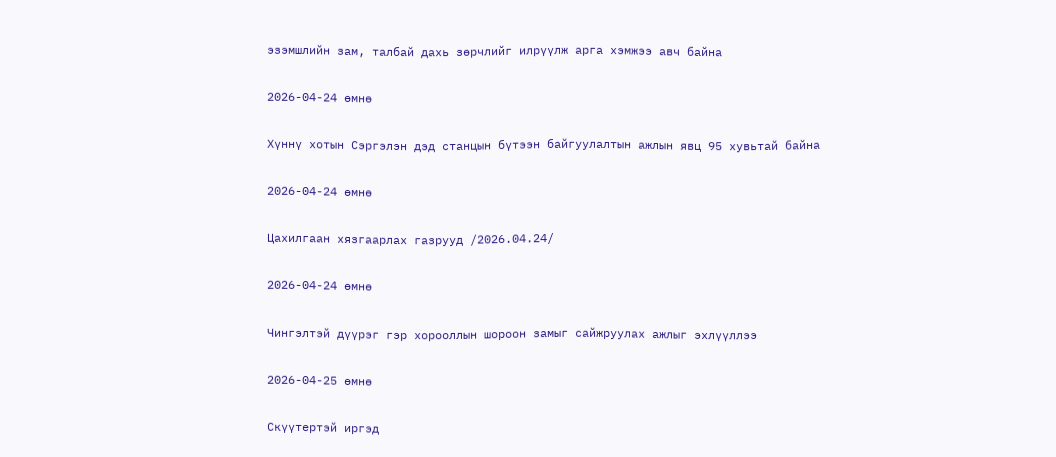эзэмшлийн зам, талбай дахь зөрчлийг илрүүлж арга хэмжээ авч байна

2026-04-24 өмнө

Хүннү хотын Сэргэлэн дэд станцын бүтээн байгуулалтын ажлын явц 95 хувьтай байна

2026-04-24 өмнө

Цахилгаан хязгаарлах газрууд /2026.04.24/

2026-04-24 өмнө

Чингэлтэй дүүрэг гэр хорооллын шороон замыг сайжруулах ажлыг эхлүүллээ

2026-04-25 өмнө

Скүүтертэй иргэд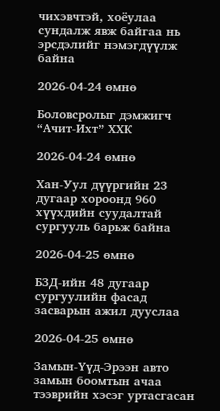чихэвчтэй, хоёулаа сундалж явж байгаа нь эрсдэлийг нэмэгдүүлж байна

2026-04-24 өмнө

Боловсролыг дэмжигч “Ачит-Ихт” ХХК

2026-04-24 өмнө

Хан-Уул дүүргийн 23 дугаар хороонд 960 хүүхдийн суудалтай сургууль барьж байна

2026-04-25 өмнө

БЗД-ийн 48 дугаар сургуулийн фасад засварын ажил дууслаа

2026-04-25 өмнө

Замын-Үүд-Эрээн авто замын боомтын ачаа тээврийн хэсэг уртасгасан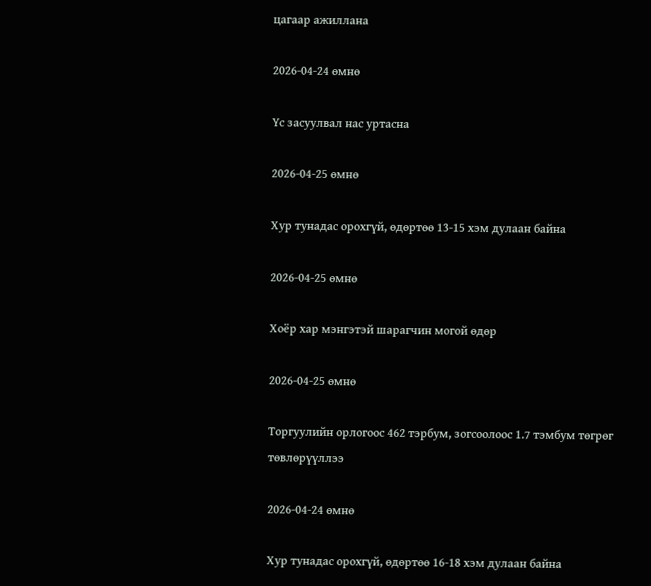цагаар ажиллана

2026-04-24 өмнө

Үс засуулвал нас уртасна

2026-04-25 өмнө

Хур тунадас орохгүй, өдөртөө 13-15 хэм дулаан байна

2026-04-25 өмнө

Хоёр хар мэнгэтэй шарагчин могой өдөр

2026-04-25 өмнө

Торгуулийн орлогоос 462 тэрбум, зогсоолоос 1.7 тэмбум төгрөг төвлөрүүллээ

2026-04-24 өмнө

Хур тунадас орохгүй, өдөртөө 16-18 хэм дулаан байна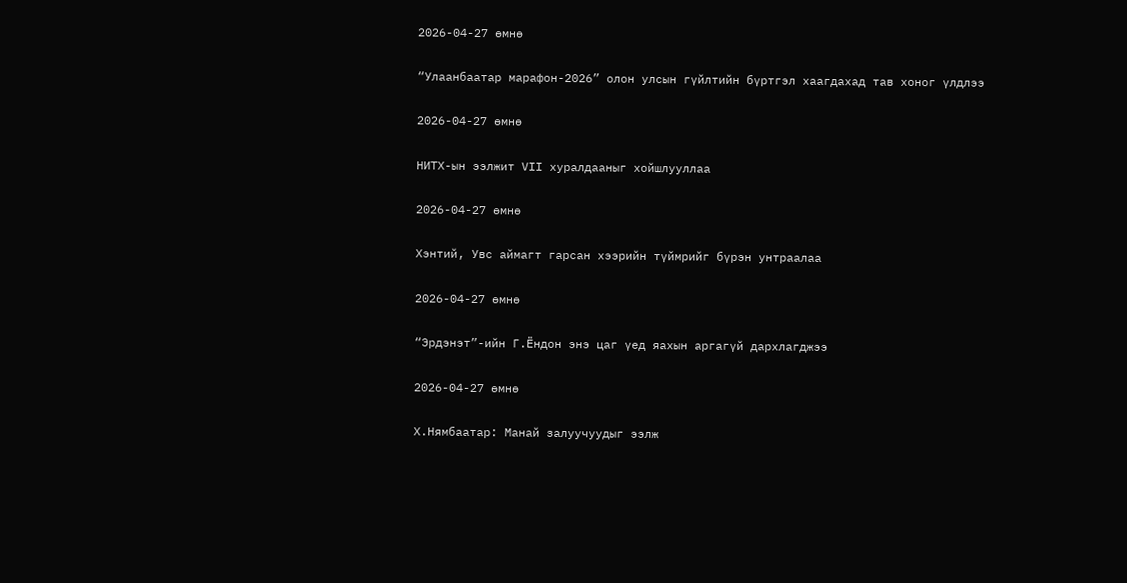2026-04-27 өмнө

“Улаанбаатар марафон-2026” олон улсын гүйлтийн бүртгэл хаагдахад тав хоног үлдлээ

2026-04-27 өмнө

НИТХ-ын ээлжит VII хуралдааныг хойшлууллаа

2026-04-27 өмнө

Хэнтий, Увс аймагт гарсан хээрийн түймрийг бүрэн унтраалаа

2026-04-27 өмнө

“Эрдэнэт”-ийн Г.Ёндон энэ цаг үед яахын аргагүй дархлагджээ

2026-04-27 өмнө

Х.Нямбаатар: Манай залуучуудыг ээлж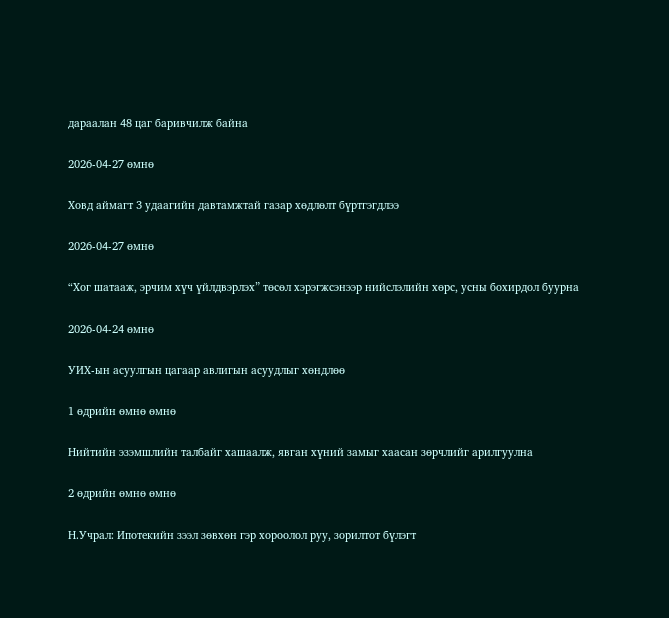дараалан 48 цаг баривчилж байна

2026-04-27 өмнө

Ховд аймагт 3 удаагийн давтамжтай газар хөдлөлт бүртгэгдлээ

2026-04-27 өмнө

“Хог шатааж, эрчим хүч үйлдвэрлэх” төсөл хэрэгжсэнээр нийслэлийн хөрс, усны бохирдол буурна

2026-04-24 өмнө

УИХ-ын асуулгын цагаар авлигын асуудлыг хөндлөө

1 өдрийн өмнө өмнө

Нийтийн эзэмшлийн талбайг хашаалж, явган хүний замыг хаасан зөрчлийг арилгуулна

2 өдрийн өмнө өмнө

Н.Учрал: Ипотекийн зээл зөвхөн гэр хороолол руу, зорилтот бүлэгт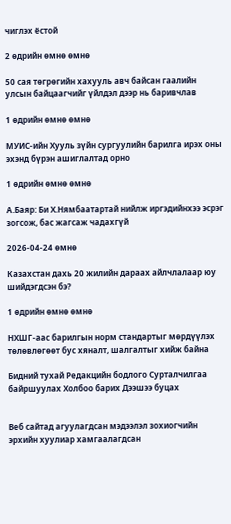чиглэх ёстой

2 өдрийн өмнө өмнө

50 сая төгрөгийн хахууль авч байсан гаалийн улсын байцаагчийг үйлдэл дээр нь баривчлав

1 өдрийн өмнө өмнө

МУИС-ийн Хууль зүйн сургуулийн барилга ирэх оны эхэнд бүрэн ашиглалтад орно

1 өдрийн өмнө өмнө

А.Баяр: Би Х.Нямбаатартай нийлж иргэдийнхээ эсрэг зогсож, бас жагсаж чадахгүй

2026-04-24 өмнө

Казахстан дахь 20 жилийн дараах айлчлалаар юу шийдэгдсэн бэ?

1 өдрийн өмнө өмнө

НХШГ-аас барилгын норм стандартыг мөрдүүлэх төлөвлөгөөт бус хяналт, шалгалтыг хийж байна

Бидний тухай Редакцийн бодлого Сурталчилгаа байршуулах Холбоо барих Дээшээ буцах


Веб сайтад агуулагдсан мэдээлэл зохиогчийн эрхийн хуулиар хамгаалагдсан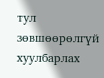тул зөвшөөрөлгүй хуулбарлах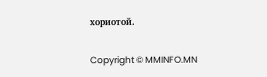хориотой.

Copyright © MMINFO.MN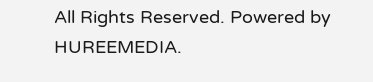All Rights Reserved. Powered by HUREEMEDIA.